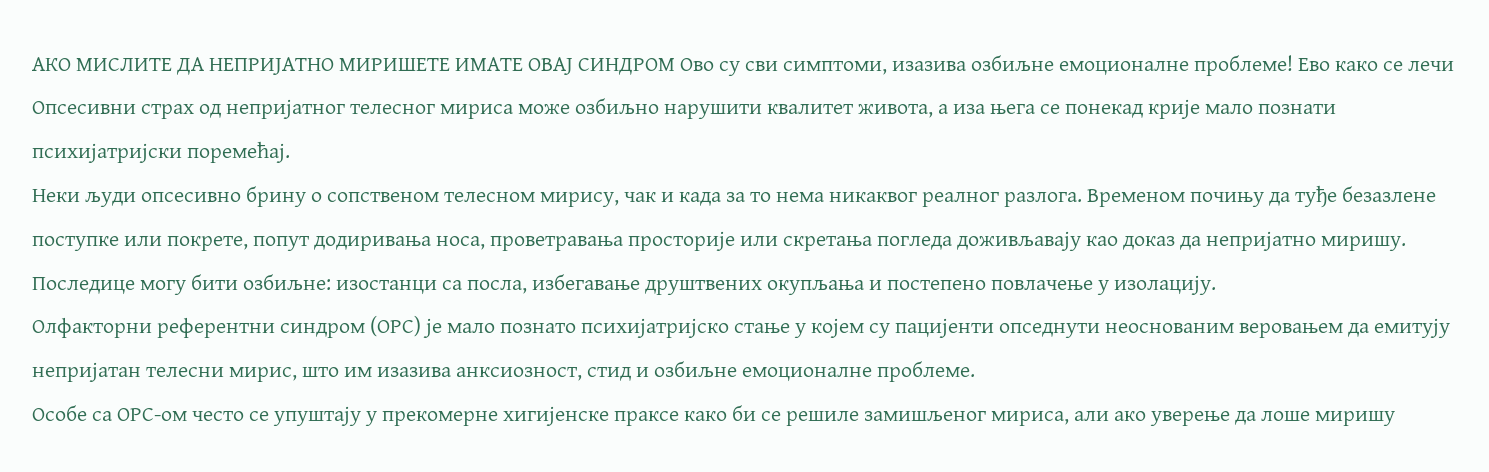АКО МИСЛИТЕ ДА НЕПРИЈАТНО МИРИШЕТЕ ИМАТЕ ОВАЈ СИНДРОМ Ово су сви симптоми, изазива озбиљне емоционалне проблеме! Ево како се лечи
Опсесивни страх од непријатног телесног мириса може озбиљно нарушити квалитет живота, а иза њега се понекад крије мало познати психијатријски поремећај.
Неки људи опсесивно брину о сопственом телесном мирису, чак и када за то нема никаквог реалног разлога. Временом почињу да туђе безазлене поступке или покрете, попут додиривања носа, проветравања просторије или скретања погледа доживљавају као доказ да непријатно миришу. Последице могу бити озбиљне: изостанци са посла, избегавање друштвених окупљања и постепено повлачење у изолацију.
Олфакторни референтни синдром (ОРС) је мало познато психијатријско стање у којем су пацијенти опседнути неоснованим веровањем да емитују непријатан телесни мирис, што им изазива анксиозност, стид и озбиљне емоционалне проблеме.
Особе са ОРС-ом често се упуштају у прекомерне хигијенске праксе како би се решиле замишљеног мириса, али ако уверење да лоше миришу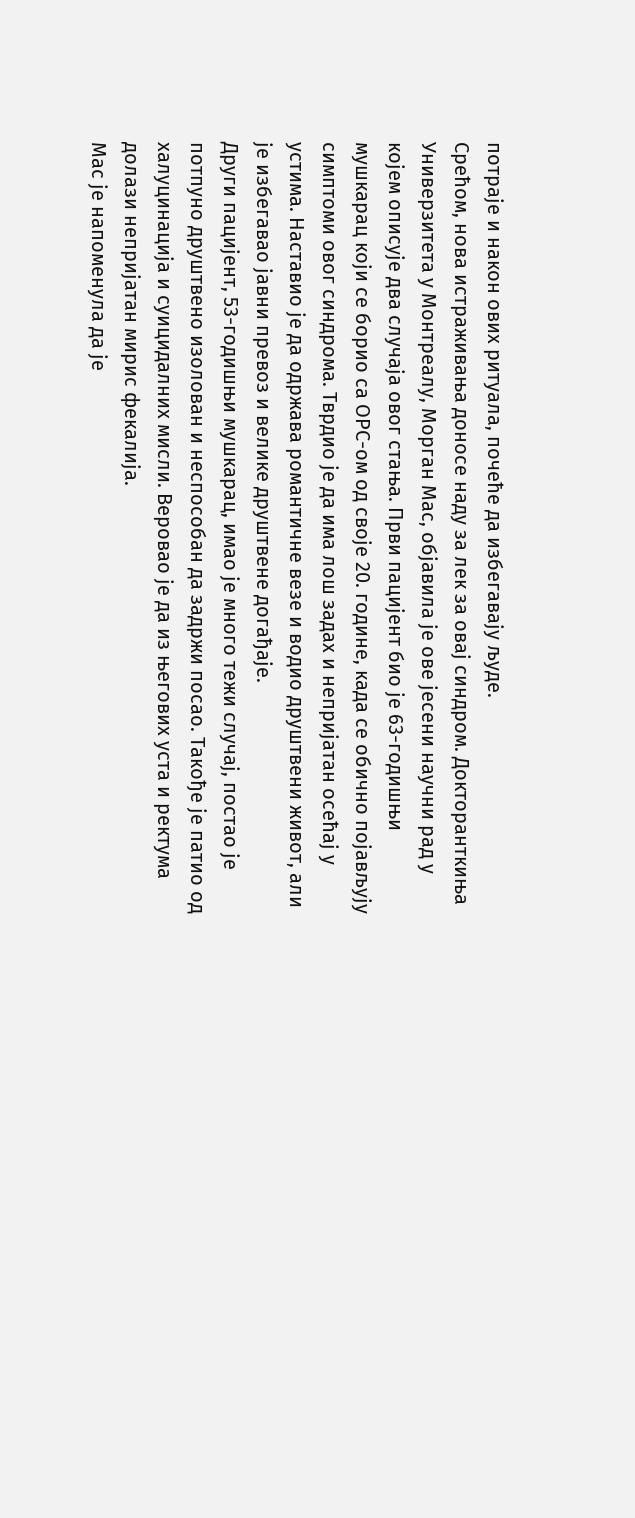потраје и након ових ритуала, почеће да избегавају људе.
Срећом, нова истраживања доносе наду за лек за овај синдром. Докторанткиња Универзитета у Монтреалу, Морган Мас, објавила је ове јесени научни рад у којем описује два случаја овог стања. Први пацијент био је 63-годишњи мушкарац који се борио са ОРС-ом од своје 20. године, када се обично појављују симптоми овог синдрома. Тврдио је да има лош задах и непријатан осећај у устима. Наставио је да одржава романтичне везе и водио друштвени живот, али је избегавао јавни превоз и велике друштвене догађаје.
Други пацијент, 53-годишњи мушкарац, имао је много тежи случај, постао је потпуно друштвено изолован и неспособан да задржи посао. Такође је патио од халуцинација и суицидалних мисли. Веровао је да из његових уста и ректума долази непријатан мирис фекалија.
Мас је напоменула да је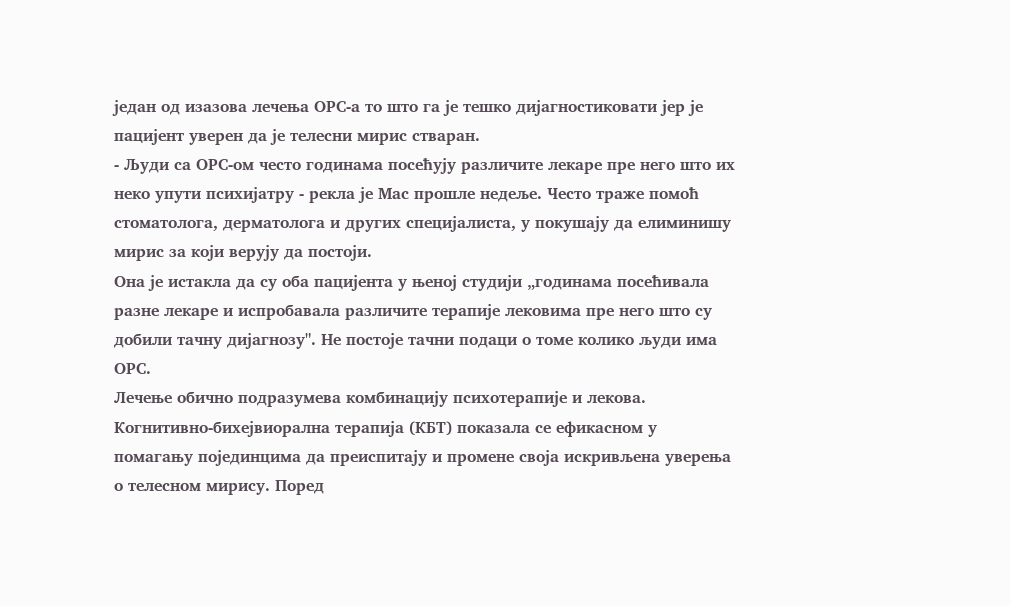један од изазова лечења ОРС-а то што га је тешко дијагностиковати јер је пацијент уверен да је телесни мирис стваран.
- Људи са ОРС-ом често годинама посећују различите лекаре пре него што их неко упути психијатру - рекла је Мас прошле недеље. Често траже помоћ стоматолога, дерматолога и других специјалиста, у покушају да елиминишу мирис за који верују да постоји.
Она је истакла да су оба пацијента у њеној студији „годинама посећивала разне лекаре и испробавала различите терапије лековима пре него што су добили тачну дијагнозу". Не постоје тачни подаци о томе колико људи има ОРС.
Лечење обично подразумева комбинацију психотерапије и лекова. Когнитивно-бихејвиорална терапија (КБТ) показала се ефикасном у помагању појединцима да преиспитају и промене своја искривљена уверења о телесном мирису. Поред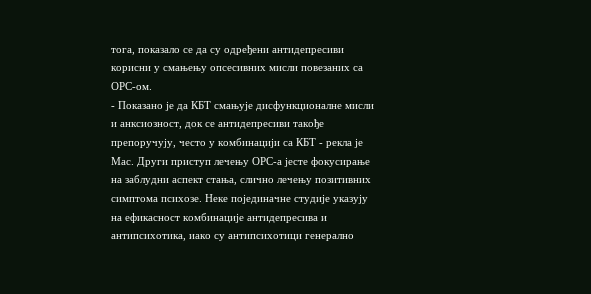тога, показало се да су одређени антидепресиви корисни у смањењу опсесивних мисли повезаних са ОРС-ом.
- Показано је да КБТ смањује дисфункционалне мисли и анксиозност, док се антидепресиви такође препоручују, често у комбинацији са КБТ - рекла је Мас. Други приступ лечењу ОРС-а јесте фокусирање на заблудни аспект стања, слично лечењу позитивних симптома психозе. Неке појединачне студије указују на ефикасност комбинације антидепресива и антипсихотика, иако су антипсихотици генерално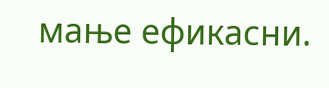мање ефикасни.